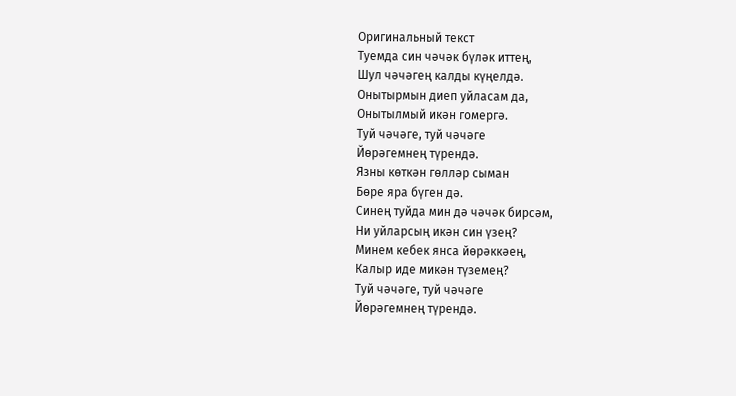Оригинальный текст
Туемда син чәчәк бүләк иттең,
Шул чәчәгең калды күңелдә.
Онытырмын диеп уйласам да,
Онытылмый икән гомергә.
Туй чәчәге, туй чәчәге
Йөрәгемнең түрендә.
Язны көткән гөлләр сыман
Бөре яра бүген дә.
Синең туйда мин дә чәчәк бирсәм,
Ни уйларсың икән син үзең?
Минем кебек янса йөрәккәең,
Калыр иде микән түземең?
Туй чәчәге, туй чәчәге
Йөрәгемнең түрендә.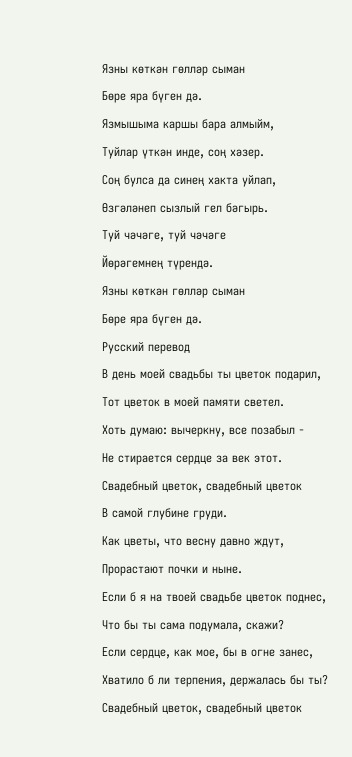Язны көткән гөлләр сыман
Бөре яра бүген дә.
Язмышыма каршы бара алмыйм,
Туйлар үткән инде, соң хәзер.
Соң булса да синең хакта уйлап,
Өзгәләнеп сызлый гел бәгырь.
Туй чәчәге, туй чәчәге
Йөрәгемнең түрендә.
Язны көткән гөлләр сыман
Бөре яра бүген дә.
Русский перевод
В день моей свадьбы ты цветок подарил,
Тот цветок в моей памяти светел.
Хоть думаю: вычеркну, все позабыл -
Не стирается сердце за век этот.
Свадебный цветок, свадебный цветок
В самой глубине груди.
Как цветы, что весну давно ждут,
Прорастают почки и ныне.
Если б я на твоей свадьбе цветок поднес,
Что бы ты сама подумала, скажи?
Если сердце, как мое, бы в огне занес,
Хватило б ли терпения, держалась бы ты?
Свадебный цветок, свадебный цветок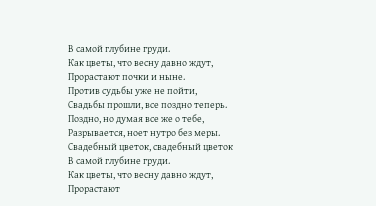В самой глубине груди.
Как цветы, что весну давно ждут,
Прорастают почки и ныне.
Против судьбы уже не пойти,
Свадьбы прошли, все поздно теперь.
Поздно, но думая все же о тебе,
Разрывается, ноет нутро без меры.
Свадебный цветок, свадебный цветок
В самой глубине груди.
Как цветы, что весну давно ждут,
Прорастают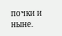почки и ныне.